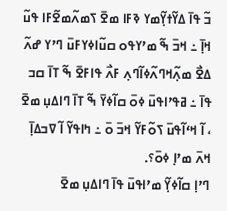ߏ߬ ߟߊ߫ ߡߌ߬ߙߌ߲߬ߘߌ ߢߓߊ ߘߐ߫ ߖߘߍ߬ߘߐ߬ߓߊ ߟߎ߬ ߞߊ߲߫ ߸ ߞߏ߫ ߒ߬ ߘߴߌߟߋ ߛߎ߬ߊߦߌߓߎ߫ ߣߴߌ ߝߍ߬ ߡߐ߯ ߘߍ߲߬ߞߣߍ߬ߦߊ߬ߣߍ߲ ߓߍ߯ ߟߊߓߐ߫ ߒ߬ ߠߊ߫ ߛߏ ߟߊ߫ ߸ ߥߟߴߊߟߎ߫ ߦߋ߫ ߛߊ߬ߦߌ߫ ߒ߬ ߠߊ߫ ߣߊߡߎ߲ ߘߐ߫ ، ߊ߬ ߞߵߊ߬ߟߎ߫ ߖߋ߬ߓߌ߬ ߞߏ߫ ߋ߫ ߸ ߤߊߟߌ߬ ߊ߬ ߜߏߡߊ߲߫ ߞߍ߫ ߘߴߊ߲ ߦߋ߫؟.
ߣߴߊ߲ ߛߊ߬ߦߌ߲߬ ߘߴߊߟߎ߫ ߟߊ߫ ߣߊߡߎ߲ ߘߐ߫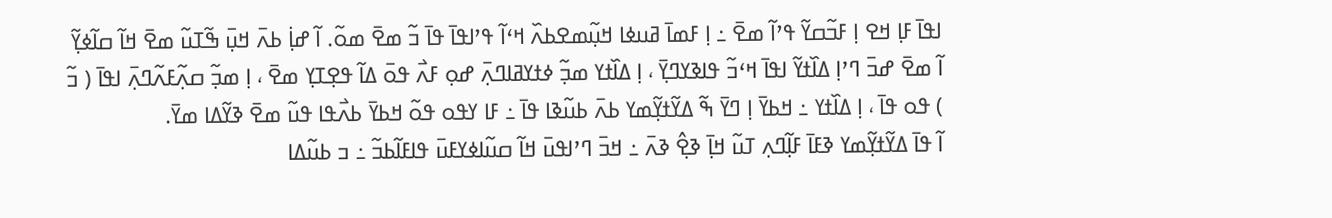ߊߟߊ߫ ߓߊ߲ ߞߐ ߊ߲ ߓߏ߬ߛߌ߬ ߟߴߊ߬ ߘߐ߫ ߸ ߊ߲ ߓߘߊ߫ ߥߎߦߊ ߞߎ߲߬ߘߐߕߍ߰ ߞߵߊ߬ ߟߴߊߟߊ߫ ߟߊ߫ ߏ߬ ߘߐ߫ ߘߋ߬. ߊ߬ ߝߊ߲߭ ߕߍ߫ ߞߎ߲߫ ߒ߬ߠߎ߬ ߘߐ߫ ߞߊ߬ ߛߊ߬ߦߌ߲߬ ߊ߬ ߘߐ߫ ߝߏ߫ ߣߴߊ߲ ߡߊ߰ߙߌ߬ ߊߟߊ߫ ߞߵߏ߬ ߟߊߢߌߣߌ߲߫ ، ߊ߲ ߡߊ߰ߙߌ ߘߏ߲߬ ߦߙߌߥߊߣߍ߲߫ ߝߋ߲ ߓߍ߯ ߟߋ߫ ߡߊ߬ ߟߐ߲ߠߌ߲ ߘߐ߫ ، ߊ߲ ߘߏ߲߬ ߛߍ߲߬ߓߍ߬ߣߍ߲߫ ߊߟߊ߫ ( ߏ߬ ) ߟߋ ߟߊ߫ ، ߊ߲ ߡߊ߰ߙߌ ߸ ߞߕߌ߫ ߊ߲ ߣߌ߫ ߒ߬ ߡߌ߬ߙߌ߲߬ߘߌ ߕߍ߫ ߕߎ߬ߢߊ ߟߊ߫ ߸ ߓߊ ߌߟߋ ߟߋ߬ ߞߕߌ߫ ߕߍ߯ߟߊ ߟߎ߬ ߘߐ߫ ߢߌ߬ߡߊ ߘߌ߫.
ߊ߬ ߟߊ߫ ߡߌ߬ߙߌ߲߬ߘߌ ߢߓߊ߫ ߓߊ߲߬ߣߍ߲ ߠߎ߬ ߞߊ߲߫ ߢߐ߲߮ ߢߍ߫ ߸ ߞߏ߫ ߣߴߊߟߎ߫ ߞߊ߬ ߛߎ߬ߊߦߌߓߎ߫ ߟߊߓߊ߬ߕߏ߬ ߸ ߏ ߕߎ߬ߡߊ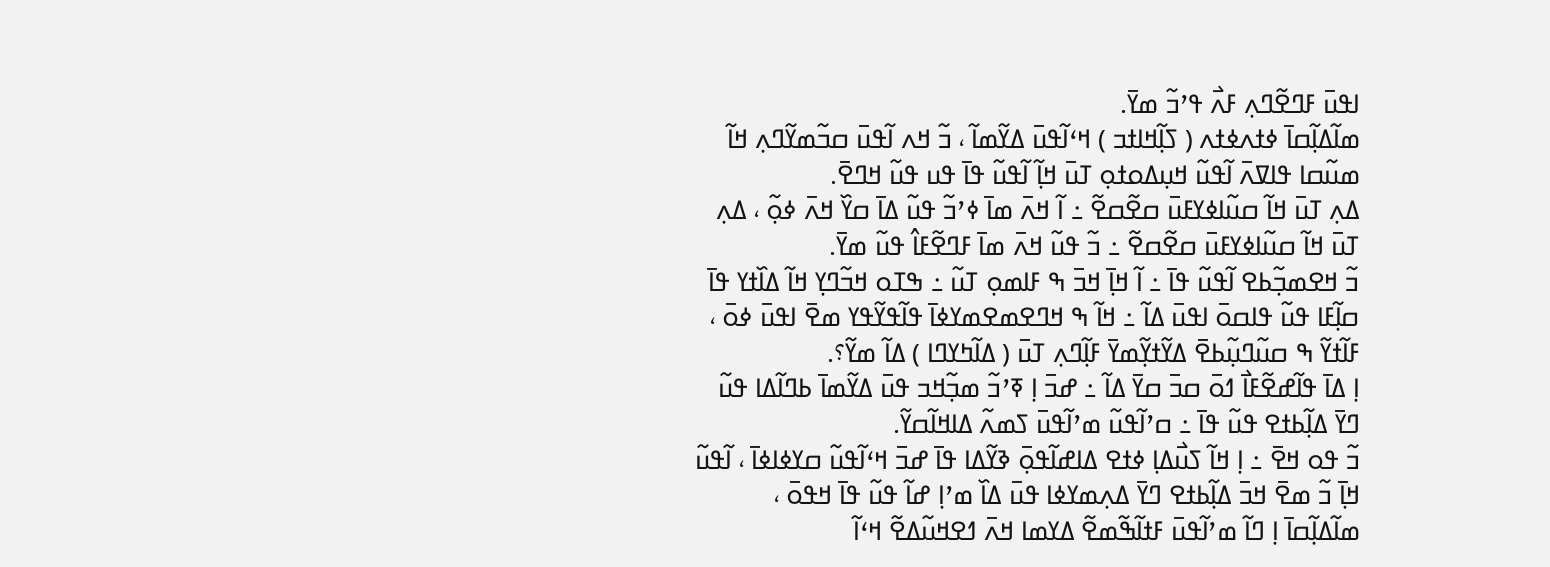ߊߟߎ߫ ߓߣߐ߬ߣߍ߲ ߓߍ߯ ߟߴߏ߬ ߘߌ߫.
ߘߊ߬ߡߊ߲߬ߛߊ߫ ߦߙߍߦߙߍ ( ߖߊ߲߬ߞߊߙߏ ) ߞߵߊ߬ߟߎ߫ ߡߌ߬ߘߊ߬ ، ߏ߬ ߞߍ ߊ߬ߟߎ߫ ߛߏ߬ߘߌ߬ߣߍ߲ ߞߊ߬ ߘߎ߬ߛߊ ߟߊߜߍ߫ ߊ߬ߟߎ߬ ߞߎ߲ߡߋߙߋ߲ ߠߎ߫ ߞߊ߲߬ ߊ߬ߟߎ߬ ߟߊ߫ ߟߎ ߟߎ߬ ߞߣߐ߫.
ߡߍ߲ ߠߎ߫ ߞߊ߬ ߛߎ߬ߊߦߌߓߎ߫ ߛߐ߬ߛߐ߬ ߸ ߊ߬ ߞߍ߫ ߘߊ߫ ߦߴߏ߬ ߟߎ߬ ߡߊ߫ ߛߌ߰ ߞߍ߫ ߦߋ߲߬ ، ߡߍ߲ ߠߎ߫ ߞߊ߬ ߛߎ߬ߊߦߌߓߎ߫ ߛߐ߬ߛߐ߬ ߸ ߏ߬ ߟߎ߬ ߞߍ߫ ߘߊ߫ ߓߣߐ߬ߓߊ߮ ߟߎ߬ ߘߌ߫.
ߏ߬ ߞߐߘߏ߲߬ߕߐ ߊ߬ߟߎ߬ ߟߊ߫ ߸ ߊ߬ ߞߊ߲߫ ߞߏ߫ ߒ ߓߊߘߋ߲ ߠߎ߬ ߸ ߒߠߋ ߞߏ߬ߣߌ߲ ߞߊ߬ ߡߊ߰ߙߌ ߟߊ߫ ߛߊ߲߬ߓߊ ߟߎ߬ ߟߊߛߋ߫ ߊߟߎ߫ ߡߊ߬ ߸ ߞߊ߬ ߒ ߞߣߐߘߐߘߌߦߊ߫ ߟߊ߬ߟߌ߬ߟߌ ߘߐ߫ ߊߟߎ߫ ߦߋ߫ ، ߓߊ߬ߙߌ߬ ߒ ߛߎ߬ߣߎ߲߬ߕߐ߫ ߡߌ߬ߙߌ߲߬ߘߌ߫ ߓߊ߲߬ߣߍ߲ ߠߎ߫ ( ߡߊ߬ߤߌߣߊ ) ߡߊ߬ ߘߌ߬؟.
ߊ߲ ߡߊ߫ ߟߊ߬ߝߐ߬ߓߊ߯ ߗߋ߫ ߛߏ߫ ߛߌ߫ ߡߊ߬ ߸ ߝߏ߫ ߊ߲ ߧߴߏ߬ ߘߏ߲߬ߞߏ ߟߎ߫ ߡߌ߬ߘߊ߫ ߕߣߊ߬ߡߊ ߟߎ߬ ߣߌ߫ ߡߊ߲߬ߕߙߐ ߟߎ߬ ߟߊ߫ ߸ ߛߴߊ߬ߟߎ߬ ߘߴߊ߬ߟߎ߫ ߖߘߍ߬ ߡߊߞߊ߬ߛߌ߬.
ߏ߬ ߟߋ ߞߐ߫ ߸ ߊ߲ ߞߊ߬ ߖߎ߯ߡߊ߲ ߦߙߐ ߡߊߝߊ߬ߟߋ߲߫ ߢߌ߬ߡߊ ߟߊ߫ ߝߏ߫ ߞߵߊ߬ߟߎ߬ ߛߌߦߊߦߊ߫ ، ߊ߬ߟߎ߬ ߞߊ߲߫ ߏ߬ ߘߐ߫ ߞߏ߫ ߡߊ߲߬ߕߙߐ ߣߌ߫ ߡߍ߲ߘߌߦߊ ߟߎ߫ ߡߊ߰ ߘߴߊ߲ ߝߊ߬ ߟߎ߬ ߟߊ߫ ߞߟߋ߫ ، ߘߊ߬ߡߊ߲߬ߛߊ߫ ߊ߲ ߣߊ߬ ߘߴߊ߬ߟߎ߫ ߓߙߊ߬ߒ߬ߘߐ߬ ߡߌߘߊ ߞߍ߫ ߗߐߞߎ߬ߡߐ߬ ߞߵߊ߬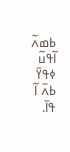ߕߘߍ߬ ߊ߬ߟߎ߬ ߦߟߌ߫ ߕߍ߫ ߊ߬ ߟߊ߫.